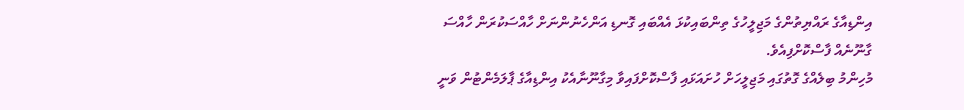އިންޑިއާގެ ރައްޔިތުންގެ މަޖިލީހުގެ ތިންބައިކުޅަ އެއްބައި ގޮނޑި އަންހެނުންނަށް ހާއްސަކުރަން ހާއްސަ ގާނޫނެއް ފާސްކޮށްފިއެވެ.
މުހިންމު ބިލެއްގެ ގޮތުގައި މަޖިލީހަށް ހުށައަޅައި ފާސްކޮށްފައިވާ މިގާނޫނާއެކު އިންޑިއާގެ ޕާލަމެންޓުން ވަނީ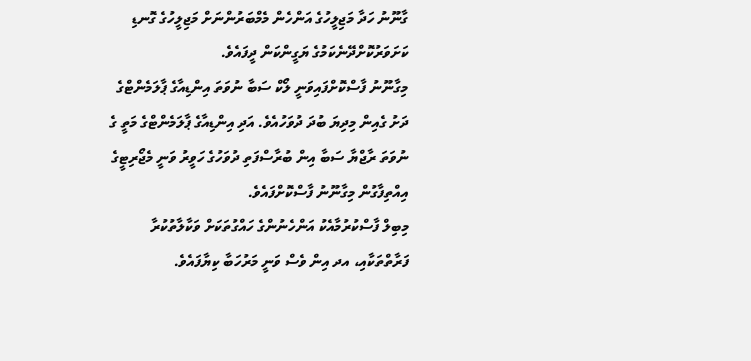ގާނޫނު ހަދާ މަޖިލީހުގެ އަންހެން މެމްބަރުންނަށް މަޖިލީހުގެ ގޮނޑި ކަށަވަރުކޮށްދޭނެކަމުގެ ޔަގީންކަން ދީފައެވެ.
މިގާނޫނު ފާސްކޮށްފައިވަނީ ލޯކް ސަބާ ނުވަތަ އިންޑިއާގެ ޕާލަމެންޓްގެ ދަށު ގެއިން މިދިޔަ ބުދަ ދުވަހުއެވެ. އަދި އިންޑިއާގެ ޕާލަމެންޓްގެ މަތީ ގެ ނުވަތަ ރާޖްޔާ ސަބާ އިން ބުރާސްފަތި ދުވަހުގެ ހަވީރު ވަނީ މެޖޯރިޓީގެ އިއްތިފާގުން މިގާނޫނު ފާސްކޮށްފައެވެ.
މިބިލް ފާސްކުރުމާއެކު އަންހެނުންގެ ހައްގުތަކަށް ވަކާލާތުކުރާ ފަރާތްތަކާއި، އދ އިން ވެސް ވަނީ މަރުހަބާ ކިޔާފައެވެ.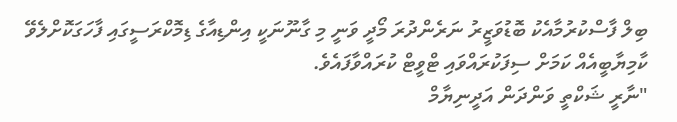ބިލް ފާސްކުރުމާއެކު ބޮޑުވަޒީރު ނަރެންދުރަ މޯދީ ވަނީ މި ގާނޫނަކީ އިންޑިއާގެ ޑިމޮކްރަސީގައި ފާހަގަކޮށްލެވޭ ކާމިޔާބީއެއް ކަމަށް ސިފަކުރައްވައި ޓްވީޓް ކުރައްވާފައެވެ.
"ނާރީ ޝަކްތީ ވަންދަން އަދީނިޔާމް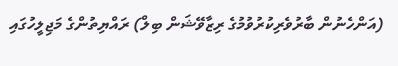(އަންހެނުން ބާރުވެރިކުރުވުމުގެ ރިޒާވޭޝަން ބިލް) ރައްޔިތުންގެ މަޖިލީހުގައި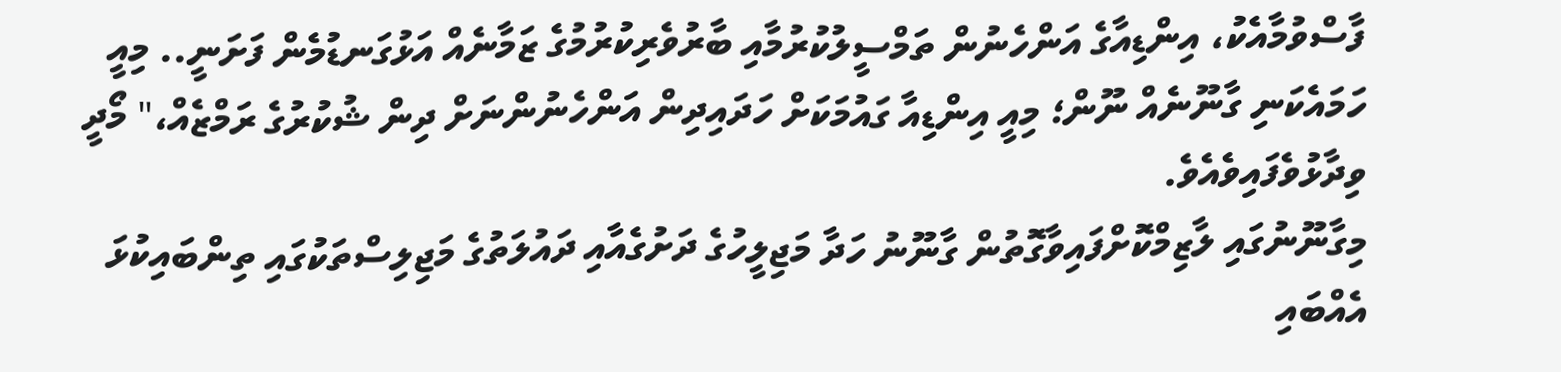ފާސްވުމާއެކު، އިންޑިއާގެ އަންހެނުން ތަމްސީލުކުރުމާއި ބާރުވެރިކުރުމުގެ ޒަމާނެއް އަޅުގަނޑުމެން ފަށަނީ.. މިއީ ހަމައެކަނި ގާނޫނެއް ނޫން؛ މިއީ އިންޑިއާ ގައުމަކަށް ހަދައިދިން އަންހެނުންނަށް ދިން ޝުކުރުގެ ރަމްޒެއް،" މޯދީ ވިދާޅުވެފައިވެއެވެ.
މިގާނޫނުގައި ލާޒިމްކޮށްފައިވާގޮތުން ގާނޫނު ހަދާ މަޖިލީހުގެ ދަށުގެއާއި ދައުލަތުގެ މަޖިލިސްތަކުގައި ތިންބައިކުޅަ އެއްބައި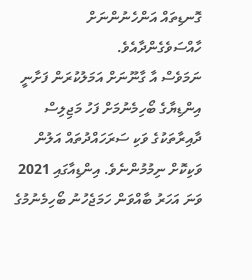ގޮނޑިތައް އަންހެނުންނަށް ހާއްސަވެގެންދާއެވެ.
ނަމަވެސް އާ ގާނޫނަށް އަމަލުކުރަން ފަށާނީ އިންޑިޔާގެ ބޯހިމެނުމަށް ފަހު މަޖިލިސް ދާއިރާތަކުގެ ވަކި ސަރަހައްދުތައް އަލުން ވަކިކޮށް ނިމުމުންނެވެ. އިންޑިއާގައި 2021 ވަނަ އަހަރު ބާއްވަން ހަމަޖެހުނު ބޯހިމެނުމުގެ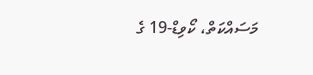މަސައްކަތް، ކޯވިޑް-19 ގެ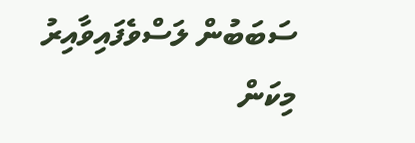ސަބަބުން ލަސްވެފައިވާއިރު މިކަން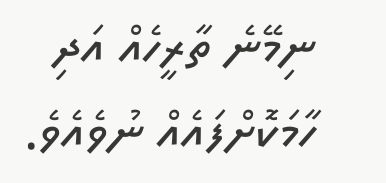ނިމޭނެ ތާރީހެއް އަދި ހާމަކޮށްފައެއް ނުވެއެވެ.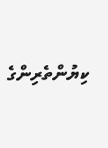ކިޔުންތެރިންގެ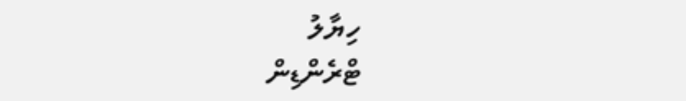ހިޔާލު
ޓްރެންޑިން